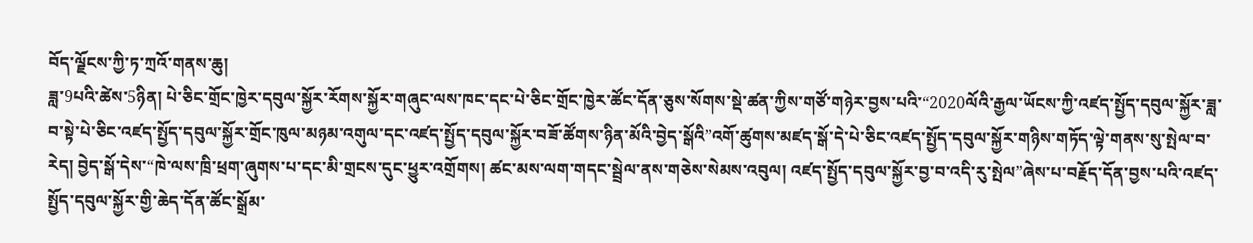བོད་ལྗོངས་ཀྱི་ཏ་ཀྲའོ་གནས་ཆུ།
ཟླ་9པའི་ཚེས་5ཉིན། པེ་ཅིང་གྲོང་ཁྱེར་དབུལ་སྐྱོར་རོགས་སྐྱོར་གཞུང་ལས་ཁང་དང་པེ་ཅིང་གྲོང་ཁྱེར་ཚོང་དོན་ཅུས་སོགས་སྡེ་ཚན་ཀྱིས་གཙོ་གཉེར་བྱས་པའི་“2020ལོའི་རྒྱལ་ཡོངས་ཀྱི་འཛད་སྤྱོད་དབུལ་སྐྱོར་ཟླ་བ་སྟེ་པེ་ཅིང་འཛད་སྤྱོད་དབུལ་སྐྱོར་གྲོང་ཁུལ་མཉམ་འགུལ་དང་འཛད་སྤྱོད་དབུལ་སྐྱོར་བཟོ་ཚོགས་ཉིན་མོའི་བྱེད་སྒོའི”འགོ་ཚུགས་མཛད་སྒོ་དེ་པེ་ཅིང་འཛད་སྤྱོད་དབུལ་སྐྱོར་གཉིས་གཏོད་ལྟེ་གནས་སུ་སྤེལ་བ་རེད། བྱེད་སྒོ་དེས་“ཁེ་ལས་ཁྲི་ཕྲག་ཞུགས་པ་དང་མི་གྲངས་དུང་ཕྱུར་འགྲོགས། ཚང་མས་ལག་གདང་སྦྲེལ་ནས་གཅེས་སེམས་འབུལ། འཛད་སྤྱོད་དབུལ་སྐྱོར་བྱ་བ་འདི་རུ་སྤེལ”ཞེས་པ་བརྗོད་དོན་བྱས་པའི་འཛད་སྤྱོད་དབུལ་སྐྱོར་གྱི་ཆེད་དོན་ཚོང་སྒྲོམ་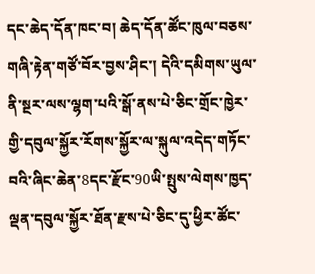དང་ཆེད་དོན་ཁང་བ། ཆེད་དོན་ཚོང་ཁུལ་བཅས་གཞི་རྟེན་གཙོ་བོར་བྱས་ཤིང་། དེའི་དམིགས་ཡུལ་ནི་སྔར་ལས་ལྷག་པའི་སྒོ་ནས་པེ་ཅིང་གྲོང་ཁྱེར་གྱི་དབུལ་སྐྱོར་རོགས་སྐྱོར་ལ་སྐུལ་འདེད་གཏོང་བའི་ཞིང་ཆེན་8དང་རྫོང་90ཡི་སྤུས་ལེགས་ཁྱད་ལྡན་དབུལ་སྐྱོར་ཐོན་རྫས་པེ་ཅིང་དུ་ཕྱིར་ཚོང་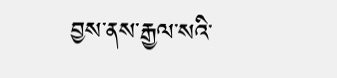བྱས་ནས་རྒྱལ་སའི་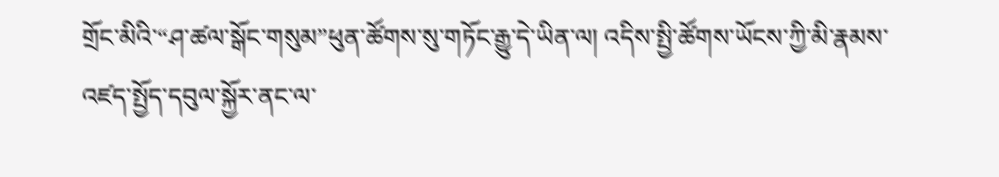གྲོང་མིའི་“ཤ་ཚལ་སྒོང་གསུམ”ཕུན་ཚོགས་སུ་གཏོང་རྒྱུ་དེ་ཡིན་ལ། འདིས་སྤྱི་ཚོགས་ཡོངས་ཀྱི་མི་རྣམས་འཛད་སྤྱོད་དབུལ་སྐྱོར་ནང་ལ་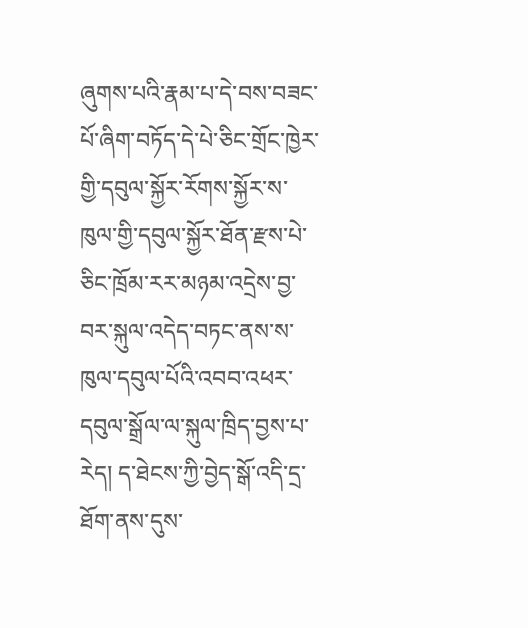ཞུགས་པའི་རྣམ་པ་དེ་བས་བཟང་པོ་ཞིག་བཏོད་དེ་པེ་ཅིང་གྲོང་ཁྱེར་གྱི་དབུལ་སྐྱོར་རོགས་སྐྱོར་ས་ཁུལ་གྱི་དབུལ་སྐྱོར་ཐོན་རྫས་པེ་ཅིང་ཁྲོམ་རར་མཉམ་འདྲེས་བྱ་བར་སྐུལ་འདེད་བཏང་ནས་ས་ཁུལ་དབུལ་པོའི་འབབ་འཕར་དབུལ་སྒྲོལ་ལ་སྐུལ་ཁྲིད་བྱས་པ་རེད། ད་ཐེངས་ཀྱི་བྱེད་སྒོ་འདི་དྲ་ཐོག་ནས་དུས་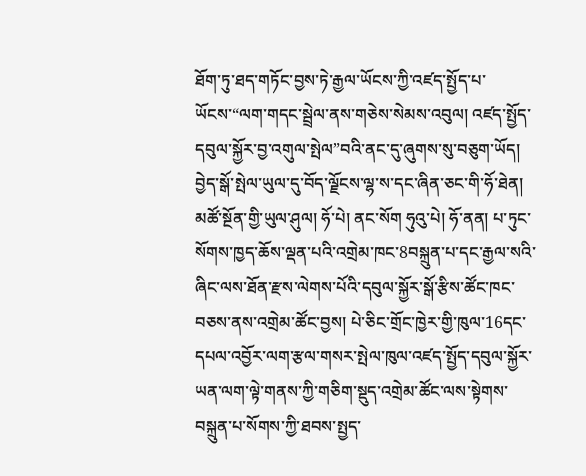ཐོག་ཏུ་ཐད་གཏོང་བྱས་ཏེ་རྒྱལ་ཡོངས་ཀྱི་འཛད་སྤྱོད་པ་ཡོངས་“ལག་གདང་སྦྲེལ་ནས་གཅེས་སེམས་འབུལ། འཛད་སྤྱོད་དབུལ་སྐྱོར་བྱ་འགུལ་སྤེལ”བའི་ནང་དུ་ཞུགས་སུ་བཅུག་ཡོད།
བྱེད་སྒོ་སྤེལ་ཡུལ་དུ་བོད་ལྗོངས་ལྷ་ས་དང་ཞིན་ཅང་གི་ཧོ་ཐེན། མཚོ་སྔོན་གྱི་ཡུལ་ཤུལ། ཧོ་པེ། ནང་སོག ཧུའུ་པེ། ཧོ་ནན། པ་ཏུང་སོགས་ཁྱད་ཆོས་ལྡན་པའི་འགྲེམ་ཁང་8བསྐྲུན་པ་དང་རྒྱལ་སའི་ཞིང་ལས་ཐོན་རྫས་ལེགས་པོའི་དབུལ་སྐྱོར་སྒོ་རྩིས་ཚོང་ཁང་བཅས་ནས་འགྲེམ་ཚོང་བྱས། པེ་ཅིང་གྲོང་ཁྱེར་གྱི་ཁུལ་16དང་དཔལ་འབྱོར་ལག་རྩལ་གསར་སྤེལ་ཁུལ་འཛད་སྤྱོད་དབུལ་སྐྱོར་ཡན་ལག་ལྟེ་གནས་ཀྱི་གཅིག་སྡུད་འགྲེམ་ཚོང་ལས་སྟེགས་བསྐྲུན་པ་སོགས་ཀྱི་ཐབས་སྤྱད་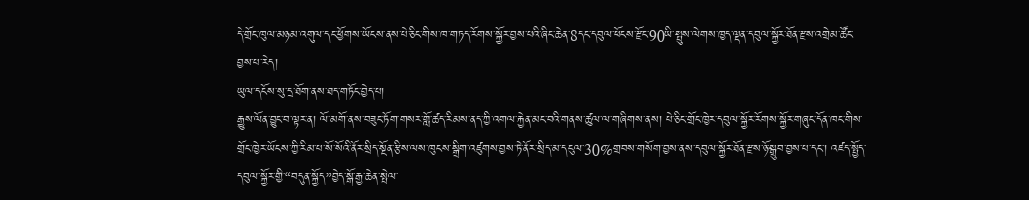དེ་གྲོང་ཁུལ་མཉམ་འགུལ་དང་ཕྱོགས་ཡོངས་ནས་པེ་ཅིང་གིས་ཁ་གཏད་རོགས་སྐྱོར་བྱས་པའི་ཞིང་ཆེན་8དང་དབུལ་ཕོངས་རྫོང་90ཡི་སྤུས་ལེགས་ཁྱད་ལྡན་དབུལ་སྐྱོར་ཐོན་རྫས་འགྲེམ་ཚོང་བྱས་པ་རེད།
ཡུལ་དངོས་སུ་དྲ་ཐོག་ནས་ཐད་གཏོང་བྱེད་པ།
རྒྱུས་ལོན་བྱུང་བ་ལྟར་ན། ལོ་མགོ་ནས་བཟུང་ཏོག་གསར་གློ་ཚད་རིམས་ནད་ཀྱི་འགལ་རྐྱེན་མང་བའི་གནས་ཚུལ་ལ་གཞིགས་ནས། པེ་ཅིང་གྲོང་ཁྱེར་དབུལ་སྐྱོར་རོགས་སྐྱོར་གཞུང་དོན་ཁང་གིས་གྲོང་ཁྱེར་ཡོངས་ཀྱི་རིམ་པ་སོ་སོའི་ནོར་སྲིད་སྔོན་རྩིས་ལས་ཁུངས་སྒྲིག་འཛུགས་བྱས་ཏེ་ནོར་སྲིད་མ་དངུལ་30%གྲབས་གསོག་བྱས་ནས་དབུལ་སྐྱོར་ཐོན་རྫས་ཉོ་སྒྲུབ་བྱས་པ་དང་། འཛད་སྤྱོད་དབུལ་སྐྱོར་གྱི་“བདུན་སྐྱོད”བྱེད་སྒོ་རྒྱ་ཆེན་སྤེལ་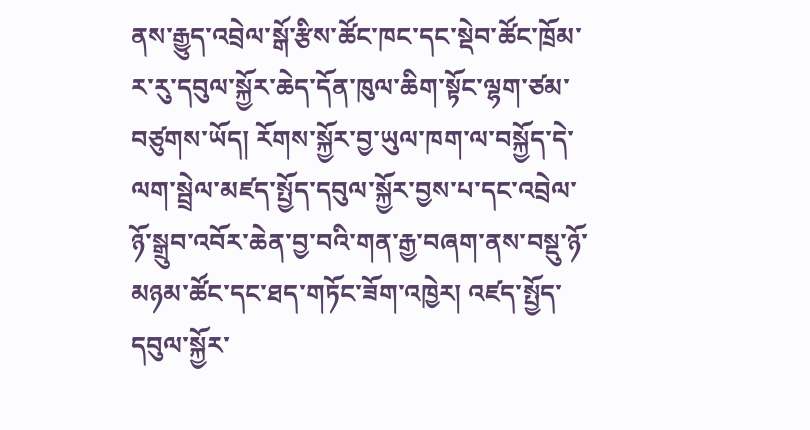ནས་རྒྱུད་འབྲེལ་སྒོ་རྩིས་ཚོང་ཁང་དང་སྡེབ་ཚོང་ཁྲོམ་ར་རུ་དབུལ་སྐྱོར་ཆེད་དོན་ཁུལ་ཆིག་སྟོང་ལྷག་ཙམ་བཙུགས་ཡོད། རོགས་སྐྱོར་བྱ་ཡུལ་ཁག་ལ་བསྐྱོད་དེ་ལག་སྦྲེལ་མཛད་སྤྱོད་དབུལ་སྐྱོར་བྱས་པ་དང་འབྲེལ་ཉོ་སྒྲུབ་འབོར་ཆེན་བྱ་བའི་གན་རྒྱ་བཞག་ནས་བསྡུ་ཉོ་མཉམ་ཚོང་དང་ཐད་གཏོང་ཟོག་འཁྱེར། འཛད་སྤྱོད་དབུལ་སྐྱོར་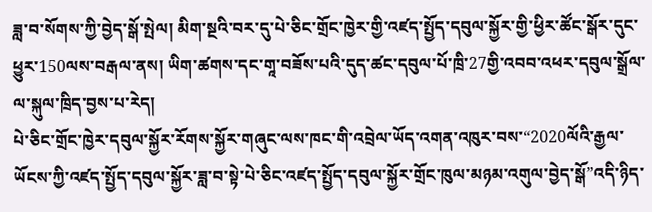ཟླ་བ་སོགས་ཀྱི་བྱེད་སྒོ་སྤེལ། མིག་སྔའི་བར་དུ་པེ་ཅིང་གྲོང་ཁྱེར་གྱི་འཛད་སྤྱོད་དབུལ་སྐྱོར་གྱི་ཕྱིར་ཚོང་སྒོར་དུང་ཕྱུར་150ལས་བརྒལ་ནས། ཡིག་ཚགས་དང་གཱ་བཟོས་པའི་དུད་ཚང་དབུལ་པོ་ཁྲི་27གྱི་འབབ་འཕར་དབུལ་སྒྲོལ་ལ་སྐུལ་ཁྲིད་བྱས་པ་རེད།
པེ་ཅིང་གྲོང་ཁྱེར་དབུལ་སྐྱོར་རོགས་སྐྱོར་གཞུང་ལས་ཁང་གི་འབྲེལ་ཡོད་འགན་འཁུར་བས་“2020ལོའི་རྒྱལ་ཡོངས་ཀྱི་འཛད་སྤྱོད་དབུལ་སྐྱོར་ཟླ་བ་སྟེ་པེ་ཅིང་འཛད་སྤྱོད་དབུལ་སྐྱོར་གྲོང་ཁུལ་མཉམ་འགུལ་བྱེད་སྒོ”འདི་ཉིད་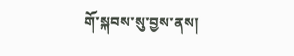གོ་སྐབས་སུ་བྱས་ནས།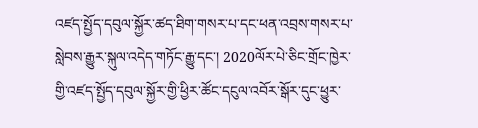འཛད་སྤྱོད་དབུལ་སྐྱོར་ཚད་ཐིག་གསར་པ་དང་ཕན་འབྲས་གསར་པ་སླེབས་རྒྱུར་སྐུལ་འདེད་གཏོང་རྒྱུ་དང་། 2020ལོར་པེ་ཅིང་གྲོང་ཁྱེར་གྱི་འཛད་སྤྱོད་དབུལ་སྐྱོར་གྱི་ཕྱིར་ཚོང་དངུལ་འབོར་སྒོར་དུང་ཕྱུར་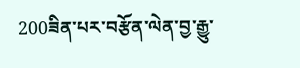200ཟིན་པར་བརྩོན་ལེན་བྱ་རྒྱུ་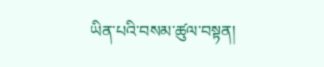ཡིན་པའི་བསམ་ཚུལ་བསྟན།